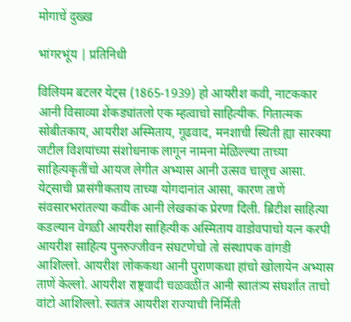मोगाचें दुख्ख

भांगरभूंय | प्रतिनिधी

विलियम बटलर येट्स (1865-1939) हो आयरीश कवी, नाटककार आनी विसाव्या शेंकड्यांतलो एक म्हत्वाचो साहित्यीक. गितात्मक सोबीतकाय, आयरीश अस्मिताय, गूढवाद, मनशाची स्थिती ह्या सारक्या जटील विशयांच्या संशोधनाक लागून नामना मेळिल्ल्या ताच्या साहित्यकृतींचो आयज लेगीत अभ्यास आनी उत्सव चालूच आसा.
येट्साची प्रासंगीकताय ताच्या योगदानांत आसा, कारण ताणें संवसारभरांतल्या कवींक आनी लेखकांक प्रेरणा दिली. ब्रिटीश साहित्या कडल्यान वेगळी आयरीश साहित्यीक अस्मिताय वाडोवपाचो यत्न करपी आयरीश साहित्य पुनरुज्जीवन संघटणेचो तो संस्थापक वांगडी आशिल्लो. आयरीश लोककथा आनी पुराणकथा हांचो खोलायेन अभ्यास ताणें केल्लो. आयरीश राष्ट्रवादी चळवळींत आनी स्वातंत्र्य संघर्शांत ताचो वांटो आशिल्लो. स्वतंत्र आयरीश राज्याची निर्मिती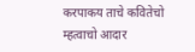करपाकय ताचे कवितेचो म्हत्वाचो आदार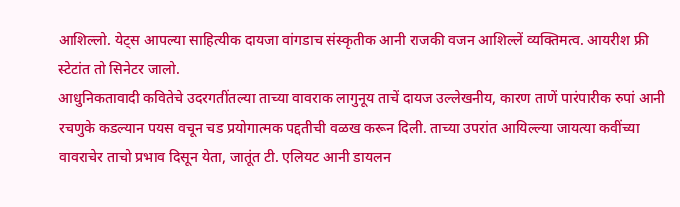आशिल्लो. येट्स आपल्या साहित्यीक दायजा वांगडाच संस्कृतीक आनी राजकी वजन आशिल्लें व्यक्तिमत्व. आयरीश फ्री स्टेटांत तो सिनेटर जालो.
आधुनिकतावादी कवितेचे उदरगतींतल्या ताच्या वावराक लागुनूय ताचें दायज उल्लेखनीय, कारण ताणें पारंपारीक रुपां आनी रचणुके कडल्यान पयस वचून चड प्रयोगात्मक पद्दतीची वळख करून दिली. ताच्या उपरांत आयिल्ल्या जायत्या कवींच्या वावराचेर ताचो प्रभाव दिसून येता, जातूंत टी. एलियट आनी डायलन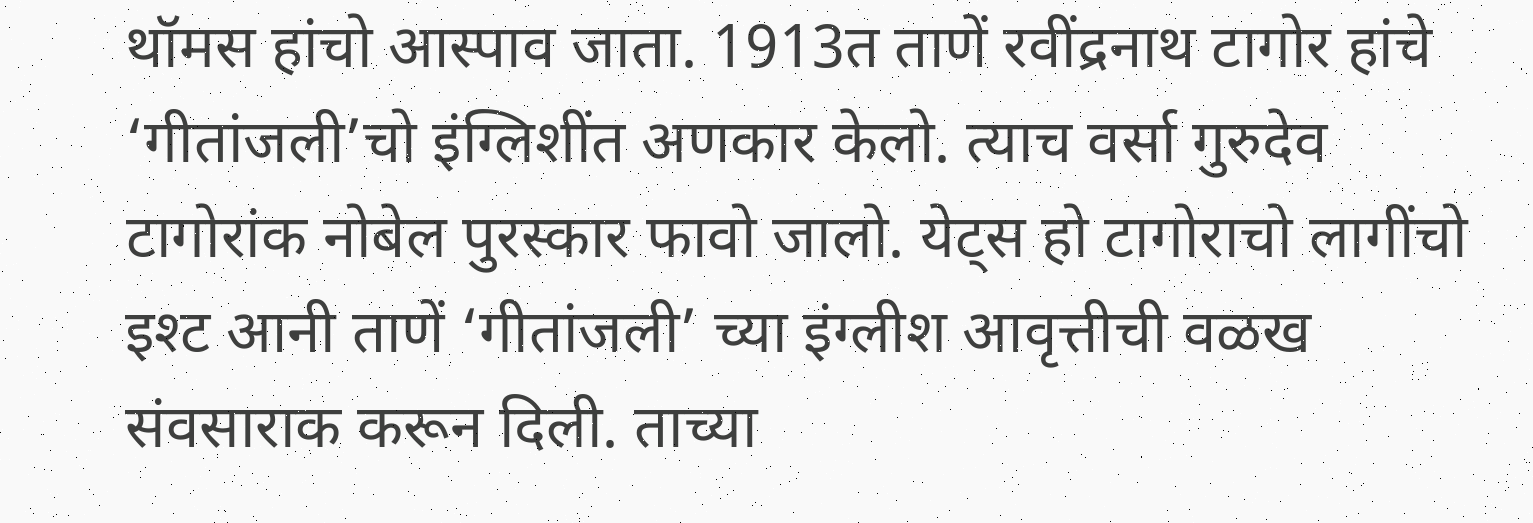थॉमस हांचो आस्पाव जाता. 1913त ताणें रवींद्रनाथ टागोर हांचे ‘गीतांजली’चो इंग्लिशींत अणकार केलो. त्याच वर्सा गुरुदेव टागोरांक नोबेल पुरस्कार फावो जालो. येट्स हो टागोराचो लागींचो इश्ट आनी ताणें ‘गीतांजली’ च्या इंग्लीश आवृत्तीची वळख संवसाराक करून दिली. ताच्या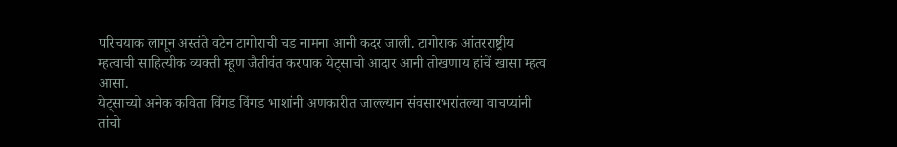परिचयाक लागून अस्तंते वटेन टागोराची चड नामना आनी कदर जाली. टागोराक आंतरराष्ट्रीय म्हत्वाची साहित्यीक व्यक्ती म्हूण जैतीवंत करपाक येट्साचो आदार आनी तोखणाय हांचें खासा म्हत्व आसा.
येट्साच्यो अनेक कविता विंगड विंगड भाशांनी अणकारीत जाल्ल्यान संवसारभरांतल्या वाचप्यांनी तांचो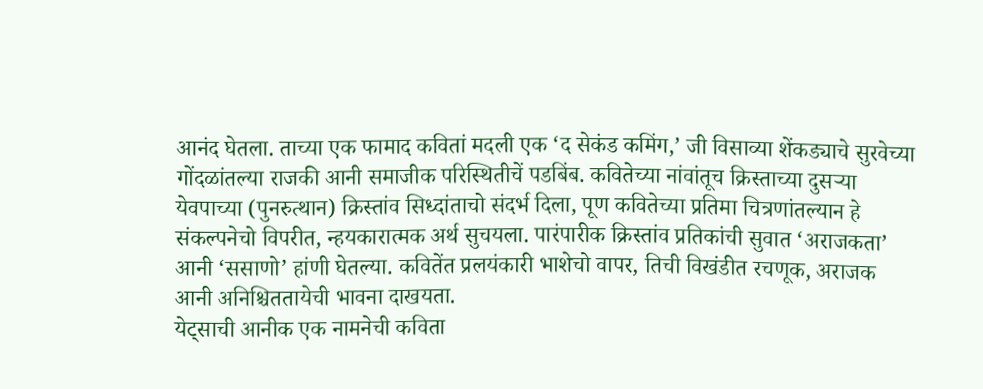आनंद घेतला. ताच्या एक फामाद कवितां मदली एक ‘द सेकंड कमिंग,’ जी विसाव्या शेंकड्याचे सुरवेच्या गोंदळांतल्या राजकी आनी समाजीक परिस्थितीचें पडबिंब. कवितेच्या नांवांतूच क्रिस्ताच्या दुसऱ्या येवपाच्या (पुनरुत्थान) क्रिस्तांव सिध्दांताचो संदर्भ दिला, पूण कवितेच्या प्रतिमा चित्रणांतल्यान हे संकल्पनेचो विपरीत, न्हयकारात्मक अर्थ सुचयला. पारंपारीक क्रिस्तांव प्रतिकांची सुवात ‘अराजकता’ आनी ‘ससाणो’ हांणी घेतल्या. कवितेंत प्रलयंकारी भाशेचो वापर, तिची विखंडीत रचणूक, अराजक आनी अनिश्चिततायेची भावना दाखयता.
येट्साची आनीक एक नामनेची कविता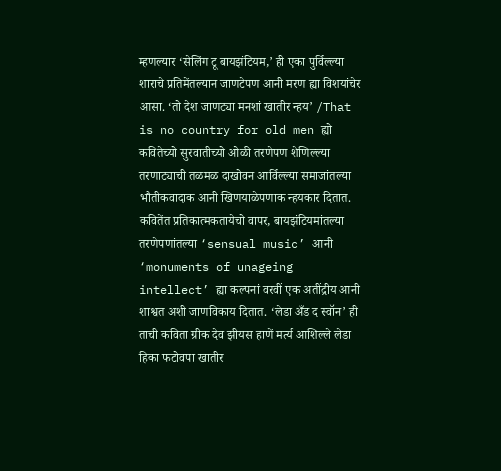म्हणल्यार ‘सेलिंग टू बायझंटियम,’ ही एका पुर्विल्ल्या शाराचे प्रतिमेंतल्यान जाणटेपण आनी मरण ह्या विशयांचेर आसा. ‘तो देश जाणट्या मनशां खातीर न्हय’ /That is no country for old men ह्यो कवितेच्यो सुरवातीच्यो ओळी तरणेपण शेणिल्ल्या तरणाट्याची तळमळ दाखोवन आर्विल्ल्या समाजांतल्या भौतीकवादाक आनी खिणयाळेपणाक न्हयकार दितात. कवितेंत प्रतिकात्मकतायेचो वापर, बायझंटियमांतल्या तरणेपणांतल्या ‘sensual music’ आनी ‘monuments of unageing intellect’ ह्या कल्पनां वरवीं एक अतींद्रीय आनी शाश्वत अशी जाणविकाय दितात. ‘लेडा अँड द स्वॉन’ ही ताची कविता ग्रीक देव झीयस हाणें मर्त्य आशिल्ले लेडा हिका फटोवपा खातीर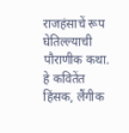राजहंसाचें रूप घेतिल्ल्याची पौराणीक कथा. हे कवितेंत हिंसक, लैंगीक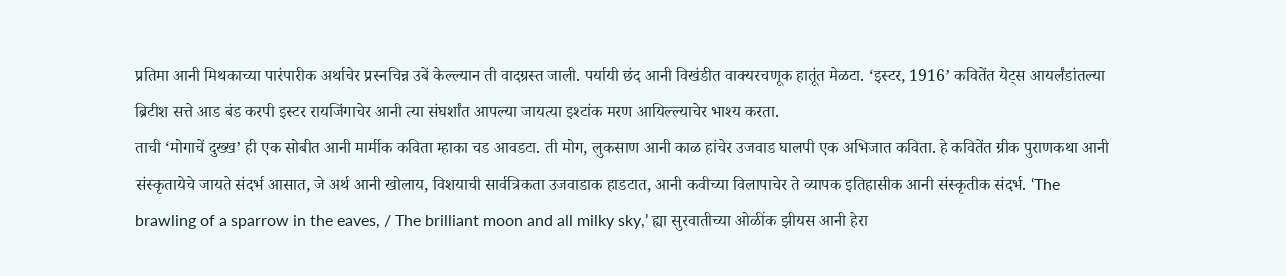प्रतिमा आनी मिथकाच्या पारंपारीक अर्थाचेर प्रस्नचिन्न उबें केल्ल्यान ती वादग्रस्त जाली. पर्यायी छंद आनी विखंडीत वाक्यरचणूक हातूंत मेळटा. ‘इस्टर, 1916’ कवितेंत येट्स आयर्लंडांतल्या ब्रिटीश सत्ते आड बंड करपी इस्टर रायजिंगाचेर आनी त्या संघर्शांत आपल्या जायत्या इश्टांक मरण आयिल्ल्याचेर भाश्य करता.
ताची ‘मोगाचें दुख्ख’ ही एक सोबीत आनी मार्मीक कविता म्हाका चड आवडटा. ती मोग, लुकसाण आनी काळ हांचेर उजवाड घालपी एक अभिजात कविता. हे कवितेंत ग्रीक पुराणकथा आनी संस्कृतायेचे जायते संदर्भ आसात, जे अर्थ आनी खोलाय, विशयाची सार्वत्रिकता उजवाडाक हाडटात, आनी कवीच्या विलापाचेर ते व्यापक इतिहासीक आनी संस्कृतीक संदर्भ. ‘The brawling of a sparrow in the eaves, / The brilliant moon and all milky sky,’ ह्या सुरवातीच्या ओळींक झीयस आनी हेरा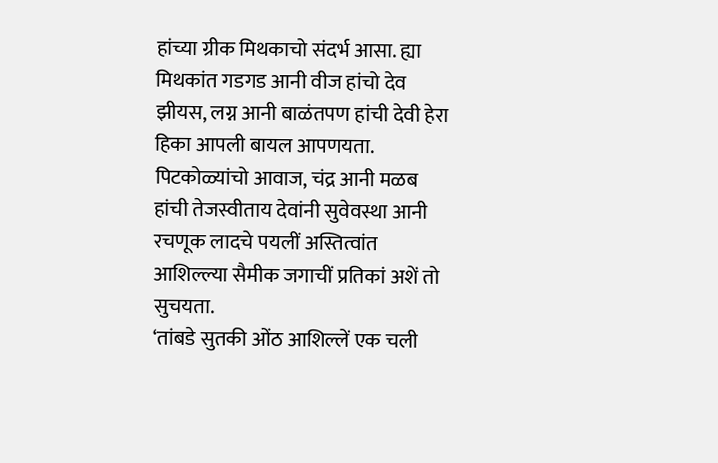हांच्या ग्रीक मिथकाचो संदर्भ आसा. ह्या मिथकांत गडगड आनी वीज हांचो देव झीयस, लग्न आनी बाळंतपण हांची देवी हेरा हिका आपली बायल आपणयता. पिटकोळ्यांचो आवाज, चंद्र आनी मळब हांची तेजस्वीताय देवांनी सुवेवस्था आनी रचणूक लादचे पयलीं अस्तित्वांत आशिल्ल्या सैमीक जगाचीं प्रतिकां अशें तो सुचयता.
‘तांबडे सुतकी ओंठ आशिल्लें एक चली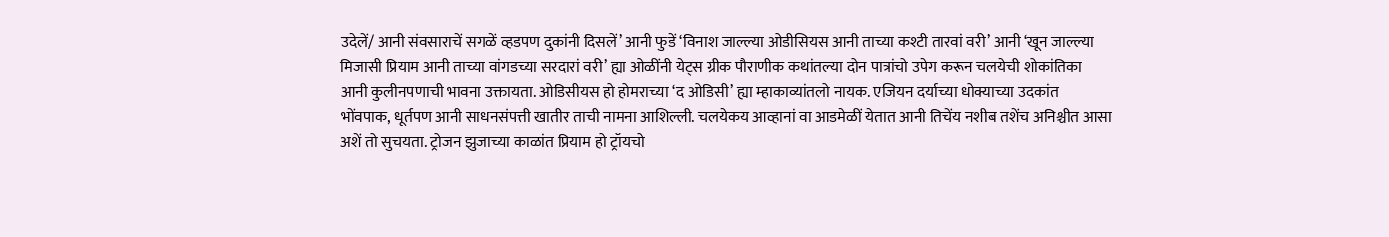उदेलें/ आनी संवसाराचें सगळें व्हडपण दुकांनी दिसलें’ आनी फुडें ‘विनाश जाल्ल्या ओडीसियस आनी ताच्या कश्टी तारवां वरी’ आनी ‘खून जाल्ल्या मिजासी प्रियाम आनी ताच्या वांगडच्या सरदारां वरी’ ह्या ओळींनी येट्स ग्रीक पौराणीक कथांतल्या दोन पात्रांचो उपेग करून चलयेची शोकांतिका आनी कुलीनपणाची भावना उक्तायता. ओडिसीयस हो होमराच्या ‘द ओडिसी’ ह्या म्हाकाव्यांतलो नायक. एजियन दर्याच्या धोक्याच्या उदकांत भोंवपाक, धूर्तपण आनी साधनसंपत्ती खातीर ताची नामना आशिल्ली. चलयेकय आव्हानां वा आडमेळीं येतात आनी तिचेंय नशीब तशेंच अनिश्चीत आसा अशें तो सुचयता. ट्रोजन झुजाच्या काळांत प्रियाम हो ट्रॉयचो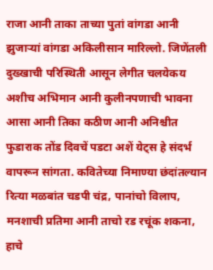राजा आनी ताका ताच्या पुतां वांगडा आनी झुजाऱ्यां वांगडा अकिलीसान मारिल्लो. जिणेंतली दुख्खाची परिस्थिती आसून लेगीत चलयेकय अशीच अभिमान आनी कुलीनपणाची भावना आसा आनी तिका कठीण आनी अनिश्चीत फुडाराक तोंड दिवचें पडटा अशें येट्स हे संदर्भ वापरून सांगता. कवितेच्या निमाण्या छंदांतल्यान रित्या मळबांत चडपी चंद्र, पानांचो विलाप, मनशाची प्रतिमा आनी ताचो रड रचूंक शकना, हाचे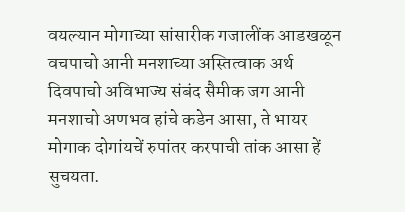वयल्यान मोगाच्या सांसारीक गजालींक आडखळून वचपाचो आनी मनशाच्या अस्तित्वाक अर्थ दिवपाचो अविभाज्य संबंद सैमीक जग आनी मनशाचो अणभव हांचे कडेन आसा, ते भायर मोगाक दोगांयचें रुपांतर करपाची तांक आसा हें सुचयता.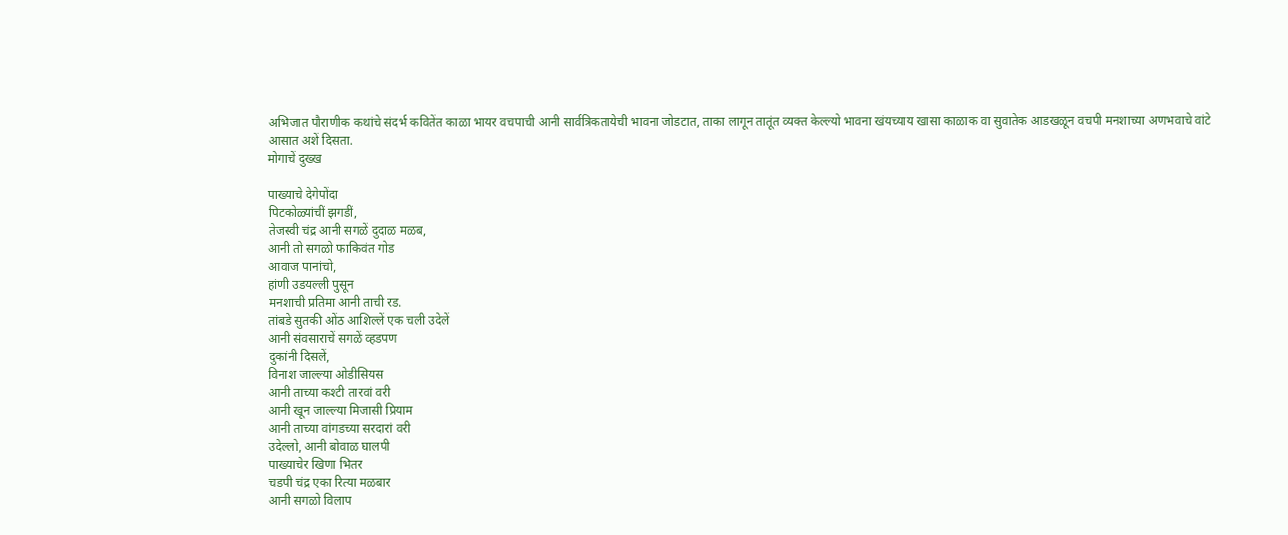अभिजात पौराणीक कथांचे संदर्भ कवितेंत काळा भायर वचपाची आनी सार्वत्रिकतायेची भावना जोडटात, ताका लागून तातूंत व्यक्त केल्ल्यो भावना खंयच्याय खासा काळाक वा सुवातेक आडखळून वचपी मनशाच्या अणभवाचे वांटे आसात अशें दिसता.
मोगाचें दुख्ख

पाख्याचे देगेपोंदा
पिटकोळ्यांचीं झगडीं,
तेजस्वी चंद्र आनी सगळें दुदाळ मळब,
आनी तो सगळो फाकिवंत गोड
आवाज पानांचो,
हांणी उडयल्ली पुसून
मनशाची प्रतिमा आनी ताची रड.
तांबडे सुतकी ओंठ आशिल्लें एक चली उदेलें
आनी संवसाराचें सगळें व्हडपण
दुकांनी दिसलें,
विनाश जाल्ल्या ओडीसियस
आनी ताच्या कश्टी तारवां वरी
आनी खून जाल्ल्या मिजासी प्रियाम
आनी ताच्या वांगडच्या सरदारां वरी
उदेल्लो, आनी बोवाळ घालपी
पाख्याचेर खिणा भितर
चडपी चंद्र एका रित्या मळबार
आनी सगळो विलाप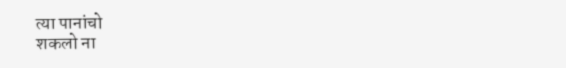त्या पानांचो
शकलो ना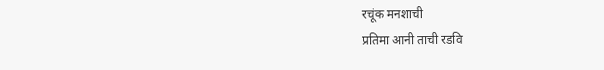रचूंक मनशाची
प्रतिमा आनी ताची रडवि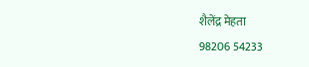शैलेंद्र मेहता
98206 54233